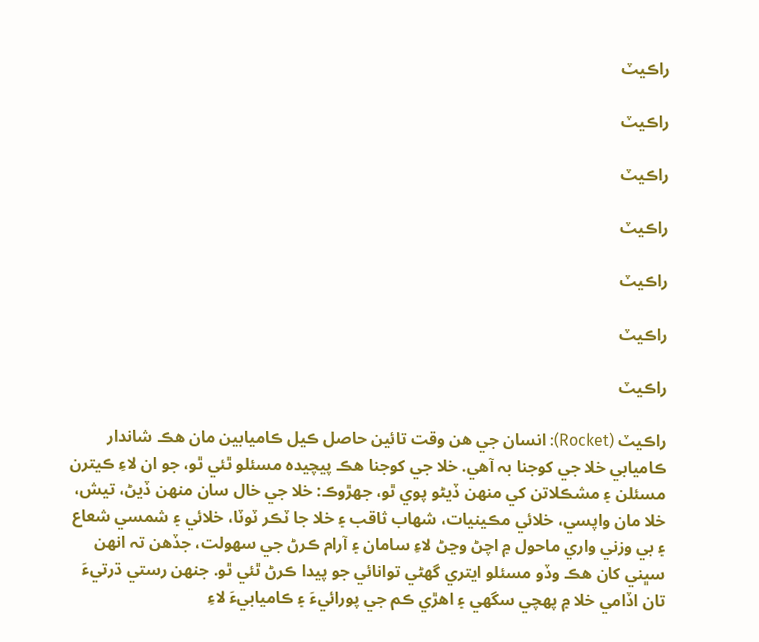راڪيٽ

راڪيٽ

راڪيٽ

راڪيٽ

راڪيٽ

راڪيٽ

راڪيٽ

راڪيٽ (Rocket): انسان جي هن وقت تائين حاصل ڪيل ڪاميابين مان هڪ شاندار ڪاميابي خلا جي کوجنا بہ آهي. خلا جي کوجنا هڪ پيچيدہ مسئلو ٿئي ٿو، جو ان لاءِ ڪيترن مسئلن ۽ مشڪلاتن کي منهن ڏيڻو پوي ٿو، جھڙوڪ: خلا جي خال سان منهن ڏيڻ، تيش، خلا مان واپسي، خلائي مڪينيات، شھاب ثاقب ۽ خلا جا ٽڪر ٽوٽا، خلائي ۽ شمسي شعاع ۽ بي وزني واري ماحول ۾ اچڻ وڃڻ لاءِ سامان ۽ آرام ڪرڻ جي سهولت، جڏهن تہ انهن سڀني کان هڪ وڏو مسئلو ايتري گهڻي توانائي جو پيدا ڪرڻ ٿئي ٿو. جنهن رستي ڌرتيءَ تان اڏامي خلا ۾ پهچي سگهي ۽ اهڙي ڪم جي پورائيءَ ۽ ڪاميابيءَ لاءِ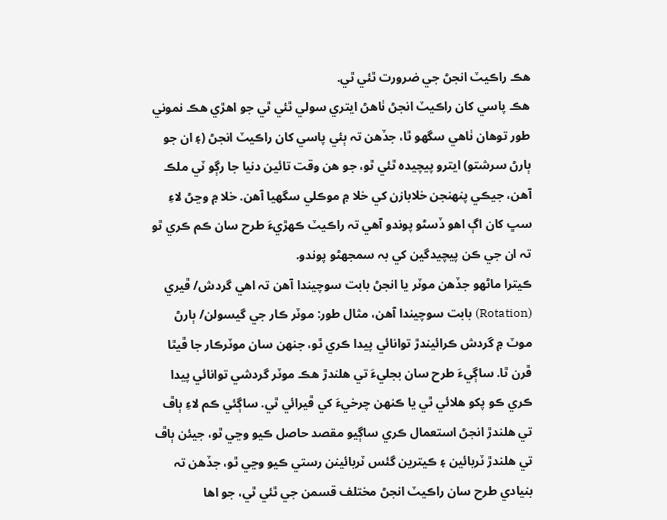هڪ راڪيٽ انجڻ جي ضرورت ٿئي ٿي.
هڪ پاسي کان راڪيٽ انجڻ ٺاهڻ ايتري سولي ٿئي ٿي جو اهڙي هڪ نموني طور توهان ٺاهي سگهو ٿا، جڏهن تہ ٻئي پاسي کان راڪيٽ انجڻ (۽ ان جو ٻارڻ سرشتو) ايترو پيچيدہ ٿئي ٿو، جو هن وقت تائين دنيا جا رڳو ٽي ملڪ آهن، جيڪي پنهنجن خلابازن کي خلا ۾ موڪلي سگهيا آهن. خلا ۾ وڃڻ لاءِ سڀ کان اڳ اهو ڏسڻو پوندو آهي تہ راڪيٽ ڪهڙيءَ طرح سان ڪم ڪري ٿو تہ ان جي ڪن پيچيدگين کي بہ سمجهڻو پوندو.
ڪيترا ماڻهو جڏهن موٽر يا انجڻ بابت سوچيندا آهن تہ اهي گردش/ ڦيري (Rotation) بابت سوچيندا آهن، مثال طور: موٽر ڪار جي گيسولن/ ٻارڻ موٽ ۾ گردش ڪرائيندڙ توانائي پيدا ڪري ٿو، جنهن سان موٽرڪار جا ڦيٿا ڦرن ٿا. ساڳيءَ طرح سان بجليءَ تي هلندڙ هڪ موٽر گردشي توانائي پيدا ڪري ڪو پکو هلائي ٿي يا ڪنهن چرخيءَ کي ڦيرائي ٿي. ساڳئي ڪم لاءِ ٻاڦ تي هلندڙ انجڻ استعمال ڪري ساڳيو مقصد حاصل ڪيو وڃي ٿو، جيئن ٻاڦ تي هلندڙ ٽربائين ۽ ڪيترين گئس ٽربائينن رستي ڪيو وڃي ٿو، جڏهن تہ بنيادي طرح سان راڪيٽ انجڻ مختلف قسمن جي ٿئي ٿي، جو اها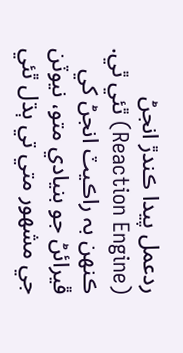ردعمل پيدا ڪندڙ انجڻ (Reaction Engine) ٿئي ٿي. ڪنهن بہ راڪيٽ انجڻ کي ڦيرائڻ جو بنيادي متو، نيوٽن جي مشھور متي تي ٻڌل ٿئي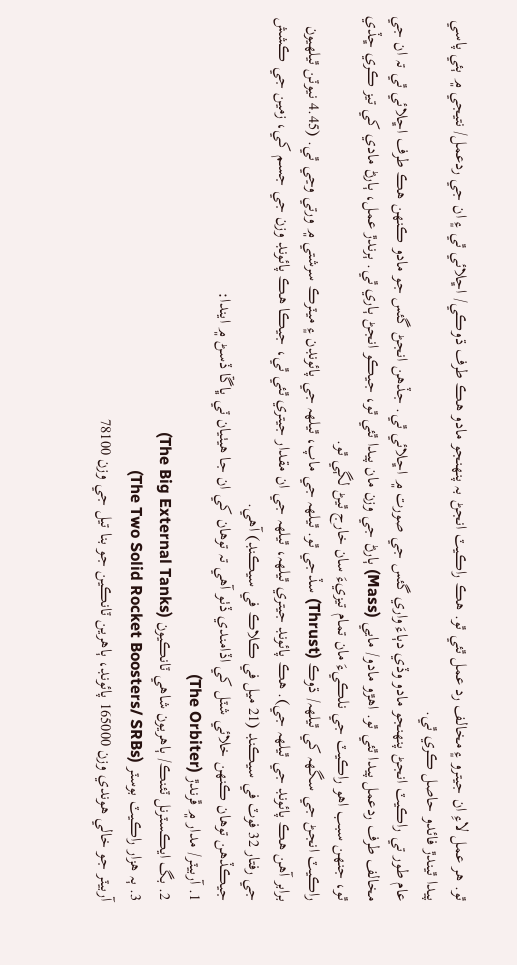ٿو. هر عمل لاءِ ان جيترو ۽ مخالف رد عمل ٿئي ٿو. هڪ راڪيٽ انجڻ بہ پنهنجو مادو هڪ طرف ڌوڪي/ اڇلائي ٿي ۽ ان جي ردعمل/ نتيجي ۾ ٻئي پاسي پيدا ٿيندڙ فائدو حاصل ڪري ٿي.
عام طور تي راڪيٽ انجڻ پنهنجو مادو وڏي دٻاءَ واري گئس جي صورت ۾ اڇلائي ٿي. جڏهن انجڻ گئس جو مادو ڪنهن هڪ طرف اڇلائي ٿي تہ ان جي مخالف طرف ردعمل پيدا ٿئي ٿو. اهڙو مادو/ مايي (Mass) ٻارڻ جي وزن مان پيدا ٿئي ٿو، جيڪو انجڻ ٻاري ٿي. ٻرندڙ عمل، ٻارڻ مادي کي تيز ڪري ڇڏي ٿو، جنهن سبب اهو راڪيٽ جي نلڪيءَ مان تمام تيزيءَ سان خارج ٿيڻ لڳي ٿو.
راڪيٽ انجڻ جي سگهہ کي ٿيلھہ/ ڌوڪ (Thrust) سڏجي ٿو. ٿيلھہ جي ماپ، ٿيلھہ جي پائونڊن ۽ ميٽرڪ سرشتي ۾ ورتي وڃي ٿي. (4.45 نيوٽن ٿيلهيون برابر آهن هڪ پائونڊ جي ٿيلھہ جي). هڪ پائونڊ جيتري ٿيلھہ، ٿيلھہ جي ان مقدار جيتري ٿئي ٿي، جيڪا هڪ پائونڊ وزن جي جسم کي، زمين جي ڪشش جي رفتار 32 فوٽ في سيڪنڊ (21 ميل في ڪلاڪ في سيڪنڊ) آهي.
جيڪڏهن توهان ڪنهن خلائي شٽل کي اڏامندي ڏٺو آهي تہ توهان کي ان جا هيٺيان ٽي ڀاڱا ڏسڻ ۾ ايندا:
1. آربيٽر/ مدار ۾ ڦرندڙ (The Orbiter)
2. بگ ايڪسٽرنل ٽئنڪ/ ٻاهريون شاهي ٽانڪيون (The Big External Tanks)
3. ٻہ هزار راڪيٽ بوسٽر (The Two Solid Rocket Boosters/ SRBs)
آربيٽر جو خالي هوندي وزن 165000 پائونڊ، ٻاهرين ٽانڪين جو بنا تيل جي وزن 78100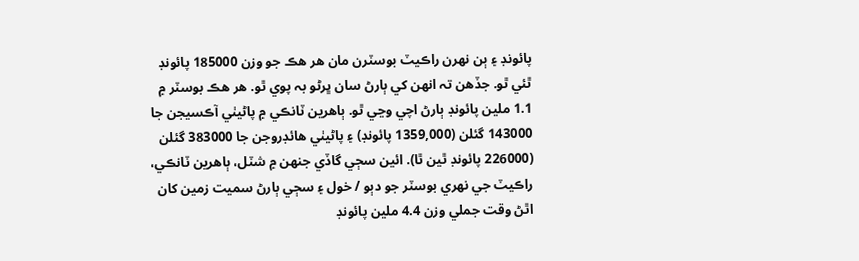پائونڊ ۽ ٻن نهرن راڪيٽ بوسٽرن مان هر هڪ جو وزن 185000 پائونڊ ٿئي ٿو. جڏهن تہ انهن کي ٻارڻ سان ڀرڻو بہ پوي ٿو. هر هڪ بوسٽر ۾ 1.1 ملين پائونڊ ٻارڻ اچي وڃي ٿو. ٻاهرين ٽانڪي ۾ پاڻيٺي آڪسيجن جا 143000 گئلن (1359,000 پائونڊ) ۽ پاڻيٺي هائڊروجن جا 383000 گئلن (226000 پائونڊ ٿين ٿا). ائين سڄي گاڏي جنهن ۾ شٽل، ٻاهرين ٽانڪي، راڪيٽ جي نهري بوسٽر جو دٻو / خول ۽ سڄي ٻارڻ سميت زمين کان اٿڻ وقت جملي وزن 4.4 ملين پائونڊ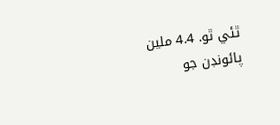ٿئي ٿو. 4.4 ملين پائونڊن جو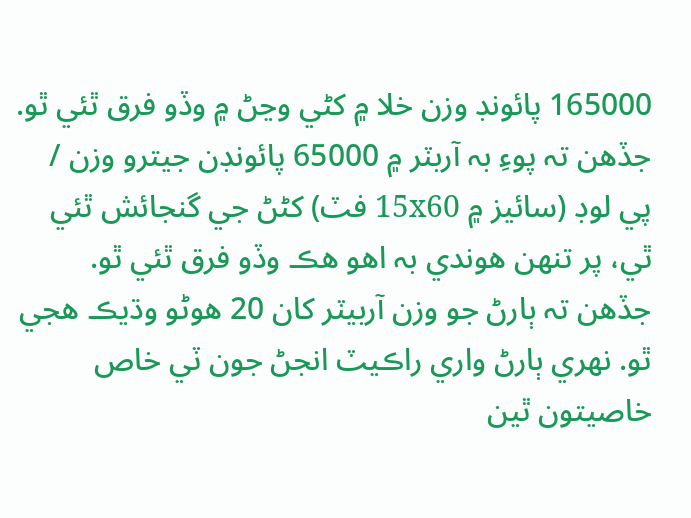165000 پائونڊ وزن خلا ۾ کڻي وڃڻ ۾ وڏو فرق ٿئي ٿو. جڏهن تہ پوءِ بہ آربٽر ۾ 65000 پائونڊن جيترو وزن / پي لوڊ (سائيز ۾ 15x60 فٽ) کڻڻ جي گنجائش ٿئي ٿي، پر تنهن هوندي بہ اهو هڪ وڏو فرق ٿئي ٿو. جڏهن تہ ٻارڻ جو وزن آربيٽر کان 20 هوڻو وڌيڪ هجي ٿو. نهري ٻارڻ واري راڪيٽ انجڻ جون ٽي خاص خاصيتون ٿين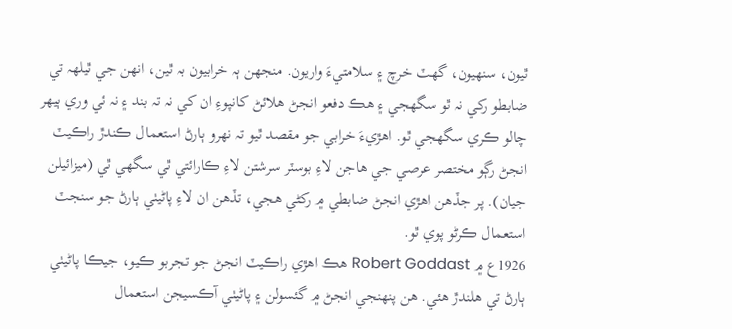ٿيون، سنهيون، گهٽ خرچ ۽ سلامتيءَ واريون. منجهن ٻہ خرابيون بہ ٿين، انهن جي ٿيلھہ تي ضابطو رکي نہ ٿو سگهجي ۽ هڪ دفعو انجڻ هلائڻ کانپوءِ ان کي نہ تہ بند ۽ نہ ئي وري ٻيهر چالو ڪري سگهجي ٿو. اهڙيءَ خرابي جو مقصد ٿيو تہ نهرو ٻارڻ استعمال ڪندڙ راڪيٽ انجڻ رڳو مختصر عرصي جي هاجن لاءِ بوسٽر سرشتن لاءِ ڪارائتي ٿي سگهي ٿي (ميزائيلن جيان). پر جڏهن اهڙي انجڻ ضابطي ۾ رکڻي هجي، تڏهن ان لاءِ پاڻيٺي ٻارڻ جو سنجٽ استعمال ڪرڻو پوي ٿو.
1926ع ۾ Robert Goddast هڪ اهڙي راڪيٽ انجڻ جو تجربو ڪيو، جيڪا پاڻيٺي ٻارڻ تي هلندڙ هئي. هن پنھنجي انجڻ ۾ گئسولن ۽ پاڻيٺي آڪسيجن استعمال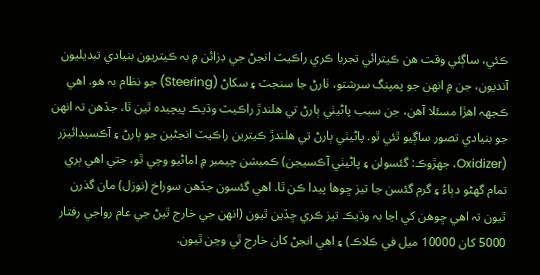ڪئي، ساڳئي وقت هن ڪيترائي تجربا ڪري راڪيٽ انجڻ جي ڊزائن ۾ بہ ڪيتريون بنيادي تبديليون آنديون، جن ۾ انهن جو پمپنگ سرشتو، ٺارڻ جا سنجٽ ۽ سکاڻ (Steering) جو نظام بہ هو. اهي ڪجهہ اهڙا مسئلا آهن، جن سبب پاڻيٺي ٻارڻ تي هلندڙ راڪيٽ وڌيڪ پيچيدہ ٿين ٿا، جڏهن تہ انهن جو بنيادي تصور ساڳيو ٿئي ٿو. پاڻيٺي ٻارڻ تي هلندڙ ڪيترين راڪيٽ انجڻين جو ٻارڻ ۽ آڪسيڊائيزر (Oxidizer، جھڙوڪ: گئسولن ۽ پاڻيٺي آڪسيجن) ڪمبشن چيمبر ۾ اماڻيو وڃي ٿو، جتي اهي ٻري تمام گهڻو دٻاءُ ۽ گرم گئسن جا تيز ڇوها پيدا ڪن ٿا. اهي گئسون جڏهن سوراخ (نوزل) مان گذرن ٿيون تہ اهي ڇوهن کي اڃا بہ وڌيڪ تيز ڪري ڇڏين ٿيون (انهن جي خارج ٿيڻ جي عام رواجي رفتار 5000 کان 10000 ميل في ڪلاڪ) ۽ اهي انجڻ کان خارج ٿي وڃن ٿيون.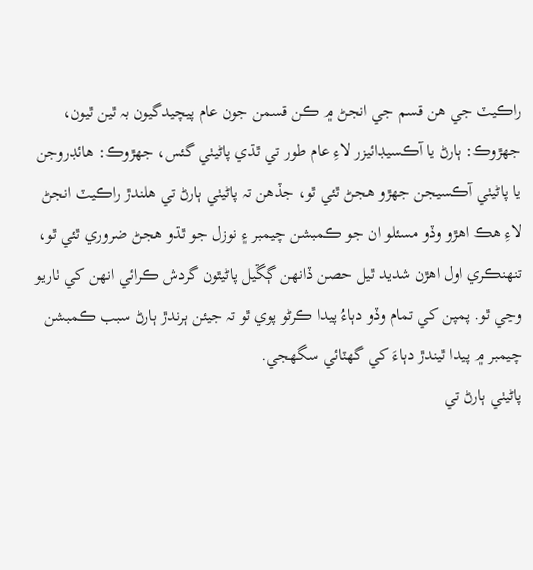راڪيٽ جي هن قسم جي انجڻ ۾ ڪن قسمن جون عام پيچيدگيون بہ ٿين ٿيون، جھڙوڪ: ٻارڻ يا آڪسيڊائيزر لاءِ عام طور تي ٿڌي پاڻيٺي گئس، جھڙوڪ: هائڊروجن يا پاڻيٺي آڪسيجن جهڙو هجڻ ٿئي ٿو، جڏهن تہ پاڻيٺي ٻارڻ تي هلندڙ راڪيٽ انجڻ لاءِ هڪ اهڙو وڏو مسئلو ان جو ڪمبشن چيمبر ۽ نوزل جو ٿڌو هجڻ ضروري ٿئي ٿو، تنهنڪري اول اهڙن شديد ٿيل حصن ڏانهن ڳڱيل پاڻيٿون گردش ڪرائي انهن کي ٺاريو وڃي ٿو. پمپن کي تمام وڏو دٻاءُ پيدا ڪرڻو پوي ٿو تہ جيئن ٻرندڙ ٻارڻ سبب ڪمبشن چيمبر ۾ پيدا ٿيندڙ دٻاءَ کي گهٽائي سگهجي.
پاڻيٺي ٻارڻ تي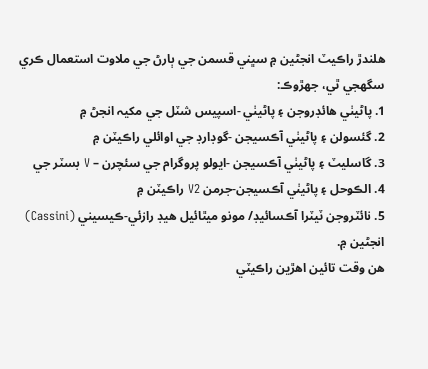هلندڙ راڪيٽ انجڻين ۾ سڀني قسمن جي ٻارڻ جي ملاوت استعمال ڪري سگهجي ٿي، جھڙوڪ:
1. پاڻيٺي هائڊروجن ۽ پاڻيٺي -اسپيس شٽل جي مکيہ انجڻ ۾
2. گئسولن ۽ پاڻيٺي آڪسيجن -گوڊارڊ جي اوائلي راڪيٽن ۾
3. گاسليٽ ۽ پاڻيٺي آڪسيجن -ايولو پروگرام جي سئچرن – V بسٽر جي
4. الڪوحل ۽ پاڻيٺي آڪسيجن-جرمن V2 راڪيٽن ۾
5. نائٽروجن ٽيٽرا آڪسائيڊ/ مونو ميٿائيل هيڊ رازئي-ڪيسيني (Cassini) انجڻين ۾.
هن وقت تائين اهڙين راڪيٽي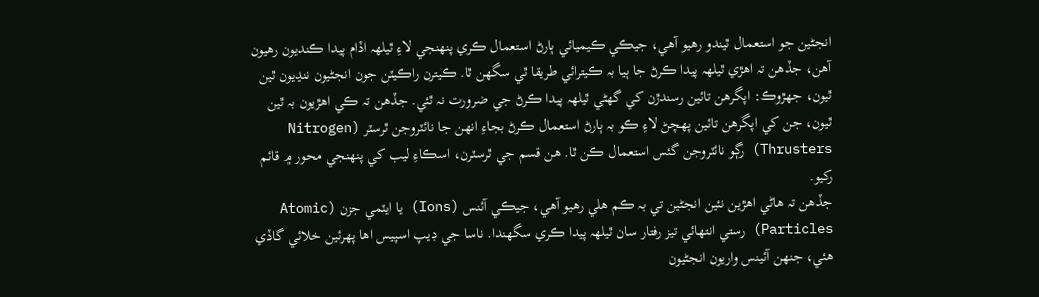انجڻين جو استعمال ٿيندو رهيو آهي، جيڪي ڪيميائي ٻارڻ استعمال ڪري پنھنجي لاءِ ٿيلھہ اڏام پيدا ڪنديون رهيون آهن، جڏهن تہ اهڙي ٿيلھہ پيدا ڪرڻ جا ٻيا بہ ڪيترائي طريقا ٿي سگهن ٿا. ڪيترن راڪيٽن جون انجڻيون ننڍيون ٿين ٿيون، جھڙوڪ: اپگرهن تائين رسندڙن کي گهڻي ٿيلھہ پيدا ڪرڻ جي ضرورت نہ ٿئي. جڏهن تہ ڪي اهڙيون بہ ٿين ٿيون، جن کي اپگرهن تائين پهچڻ لاءِ ڪو بہ ٻارڻ استعمال ڪرڻ بجاءِ انهن جا نائٽروجن ٿرسٽر (Nitrogen Thrusters) رڳو نائٽروجن گئس استعمال ڪن ٿا. هن قسم جي ٿرسٽرن، اسڪاءِ ليب کي پنھنجي محور ۾ قائم رکيو.
جڏهن تہ هاڻي اهڙين نئين انجڻين تي بہ ڪم هلي رهيو آهي، جيڪي آئنس (Ions) يا ايٽمي جزن (Atomic Particles) رستي انتهائي تيز رفتار سان ٿيلھہ پيدا ڪري سگهندا. ناسا جي ڊيپ اسپيس اها پهرئين خلائي گاڏي هئي، جنهن آئينس واريون انجڻيون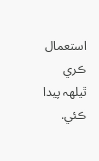استعمال ڪري ٿيلھہ پيدا ڪئي.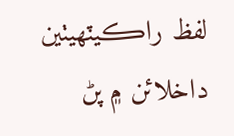لفظ راڪيٽھيٺين داخلائن ۾ پڻ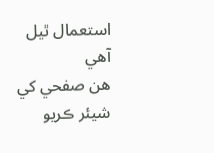استعمال ٿيل آھي
هن صفحي کي شيئر ڪريو